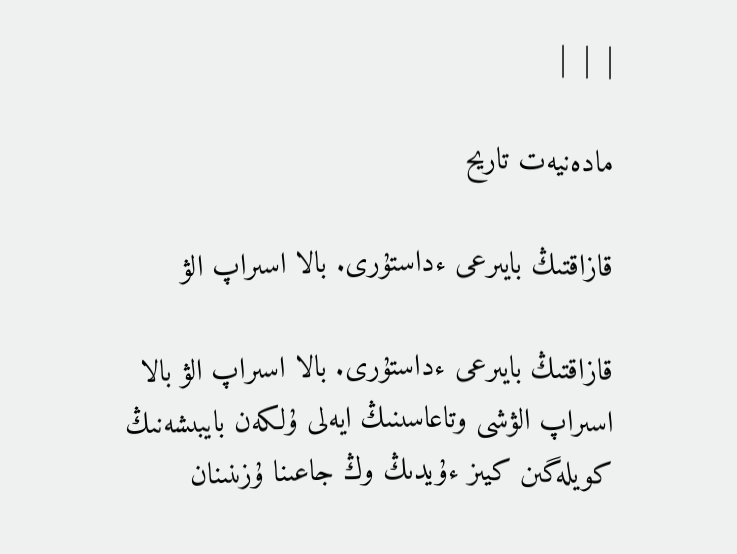|  |  |

مادەنيەت تاريح

قازاقتىڭ بايىرعى ءداستۇرى. بالا اسىراپ الۋ

قازاقتىڭ بايىرعى ءداستۇرى. بالا اسىراپ الۋ بالا اسىراپ الۋشى وتاعاسىنىڭ ايەلى ۇلكەن بايبىشەنىڭ كويلەگىن كيىز ءۇيدىڭ وڭ جاعىنا ۇزىنىنان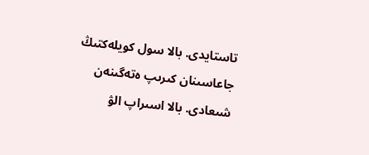تاستايدى. بالا سول كويلەكتىڭ جاعاسىنان كىرىپ ەتەگىنەن شىعادى. بالا اسىراپ الۋ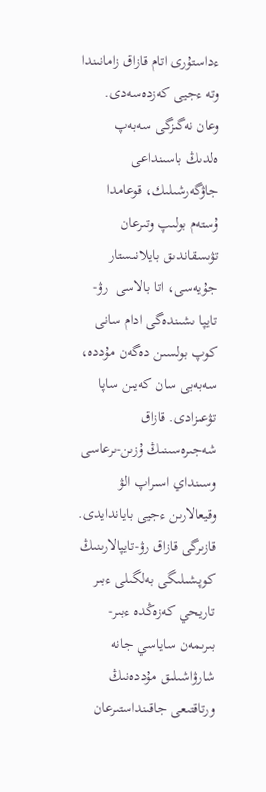ءداستۇرى اتام قازاق زامانىندا وتە ءجيى كەزدەسەدى. وعان نەگىزگى سەبەپ ەلدىڭ باسىنداعى جاۋگەرشىلىك، قوعامدا ۇستەم بولىپ وتىرعان تۋىسقاندىق بايلانىستار جۇيەسى، اتا بالاسى  رۋ-تايپا ىشىندەگى ادام سانى كوپ بولسىن دەگەن مۇددە، سەبەبى سان كەيىن ساپا تۋعىزادى. قازاق شەجىرەسىنىڭ ۇزىن-ىرعاسى وسىنداي اسىراپ الۋ وقيعالارىن ءجيى باياندايدى.  قازىرگى قازاق رۋ-تايپالارىنىڭ كوپشىلىگى بەلگىلى ءبىر تاريحي كەزەڭدە ءبىر-بىرىمەن ساياسي جانە شارۋاشىلىق مۇددەنىڭ ورتاقتىعى جاقىنداستىرعان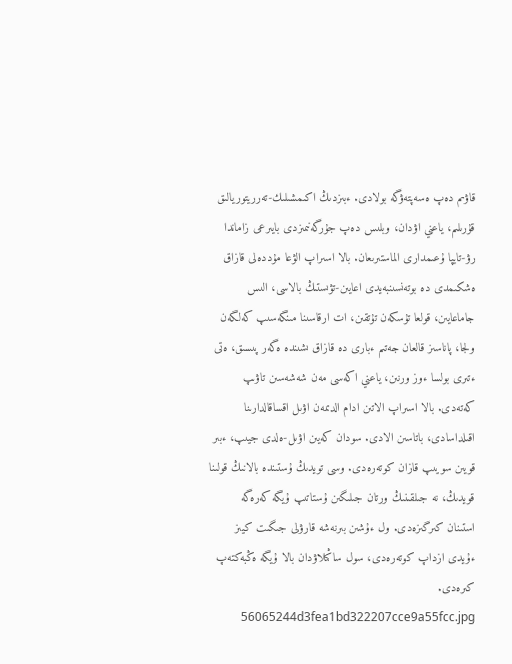قاۋىم دەپ ەسەپتەۋگە بولادى. ءبىزدىڭ اكىمشىلىك-تەرريتوريالىق قۇرىلىم، ياعني اۋدان، وبلىس دەپ جۇرگەنىمىزدى بايىرعى زاماندا رۋ-تايپا ۇعىمدارى الماستىرىعان. بالا اسىراپ الۋعا مۇددەلى قازاق ەشكىمدى دە بوتەنسىنبەيدى اعايىن-تۋىستىڭ بالاسى، الىس جاماعايىن، قولعا تۇسكەن تۇتقىن، ات ارقاسىنا مىنگەسىپ كەلگەن ولجا، پاناسىز قالعان جەتىم ءبارى دە قازاق ىشىندە ەگەر پىسىق، ەتى ءتىرى بولسا ءوز ورنىن، ياعني اكەسى مەن شەشەسىن تاۋىپ كەتەدى. بالا اسىراپ الاتىن ادام الدىمەن اۋىل اقساقالدارىنا اقىلداسادى، باتاسىن الادى. سودان كەيىن اۋىل-ەلدى جيىپ، ءبىر قويىن سويىپ قازان كوتەرەدى. وسى تويدىڭ ۇستىندە بالانىڭ قولىنا قويدىڭ، نە جىلقىنىڭ ورتان جىلىگىن ۇستاتىپ ۇيگە كەرەگە استىنان كىرگىزەدى. ول ءۇشىن بىرنەشە قارۋلى جىگىت كيىز ءۇيدى ازداپ كوتەرەدى، سول ساڭىلاۋدان بالا ۇيگە ەڭبەكتەپ كىرەدى. 56065244d3fea1bd322207cce9a55fcc.jpg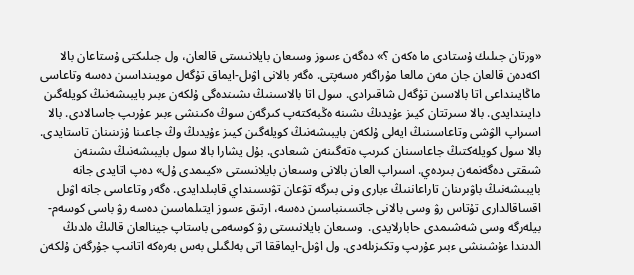«ورتان جىلىك ۇستادى ما ەكەن ؟» دەگەن ءسوز وسىعان بايلانىستى قالعان، ول جىلىكتى ۇستاعان بالا اكەدەن قالعان جان مەن مالعا مۇراگەر ەسەپتى. ەگەر بالانى اۋىل-ايماق تۇگەل مويىنداسىن دەسە وتاعاسى ماڭايىنداعى اتا بالاسىن تۇگەل شاقىرادى. سول اتا بالاسىنىڭ ىشىندەگى ۇلكەن ءبىر بايبىشەنىڭ كويلەگىن دايىندايدى. بالا سىرتتان كيىز ءۇيدىڭ ىشىنە ەڭبەكتەپ كىرگەن سوڭ ەكىنشى ءبىر عۇرىپ جاسالادى. بالا اسىراپ الۋشى وتاعاسىنىڭ ايەلى ۇلكەن بايبىشەنىڭ كويلەگىن كيىز ءۇيدىڭ وڭ جاعىنا ۇزىنىنان تاستايدى. بالا سول كويلەكتىڭ جاعاسىنان كىرىپ ەتەگىنەن شىعادى. بۇل يشارا بالا سول بايبىشەنىڭ ىشىنەن شىقتى دەگەنمەن بىردەي. اسىراپ العان بالانى وسىعان بايلانىستى «كيىمدى ۇل» دەپ اتايدى جانە بايبىشەنىڭ باۋىرىنان تاراعاننىڭ ءبارى ونى بىرگە تۋعان تۋىسىنداي قابىلدايدى. ەگەر وتاعاسى جانە اۋىل اقساقالدارى تۇتاس رۋ وسى بالانى جاتسىنباسىن دەسە، ارتىق ءسوز ايتىلماسىن دەسە رۋ باسى كوسەم-بيلەرگە وسى شەشىمدى حابارلايدى.  وسىعان بايلانىستى رۋ كوسەمى باستاپ جينالعان قالىڭ ەلدىڭ الدىندا ءۇشىنشى ءبىر عۇرىپ وتكىزىلەدى. ول اۋىل-ايماققا اتى بەلگىلى بەس بەرەكە اتانىپ جۇرگەن ۇلكەن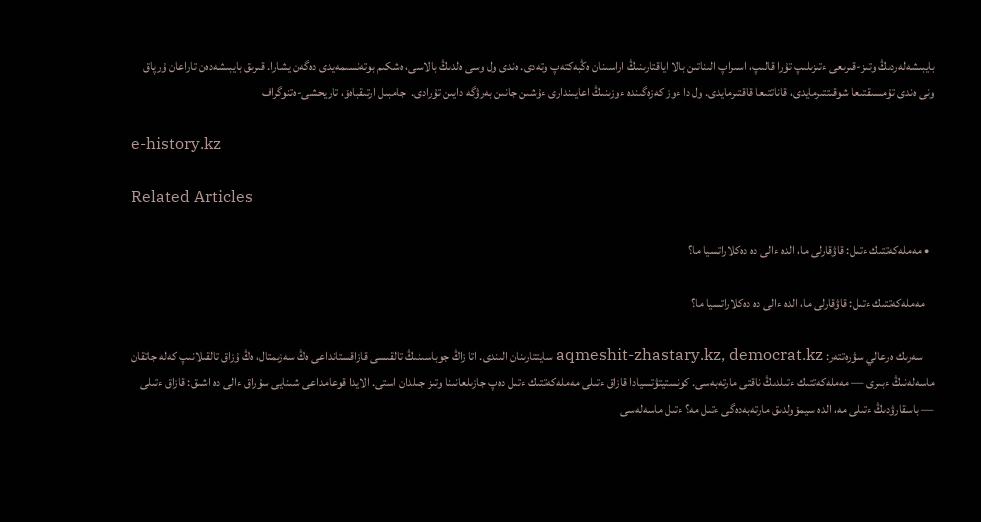بايبىشەلەردىڭ وتىز-قىرىعى ءتىزىلىپ تۇرا قالىپ، اسىراپ الىناتىن بالا اياقتارىنىڭ اراسىنان ەڭبەكتەپ وتەدى. ەندى ول وسى ەلدىڭ بالاسى، ەشكىم بوتەنسىمەيدى دەگەن يشارا. قىرىق بايبىشەدەن تاراعان ۇرپاق ونى ەندى تۇمسىقتىعا شوقىتتىرمايدى، قاناتتىعا قاقتىرمايدى. ول دا ءوز كەزەگىندە ءوزىنىڭ اعايىندارى ءۇشىن جانىن بەرۋگە دايىن تۇرادى.  جامبىل ارتىقباەۆ، تاريحشى-ەتنوگراف

e-history.kz

Related Articles

  • مەملەكەتتىك ءتىل: قاۋقارلى ما، الدە ءالى دە دەكلاراتسيا ما؟

    مەملەكەتتىك ءتىل: قاۋقارلى ما، الدە ءالى دە دەكلاراتسيا ما؟

     سەرىك ەرعالي سۋرەتتەر: aqmeshit-zhastary.kz, democrat.kz سايتتارىنان الىندى. اتا زاڭ جوباسىنىڭ تالقىسى قازاقستانداعى ەڭ سەزىمتال، ەڭ ۇزاق تالقىلانىپ كەلە جاتقان ماسەلەنىڭ ءبىرى — مەملەكەتتىك ءتىلدىڭ ناقتى مارتەبەسى. كونستيتۋتسيادا قازاق ءتىلى مەملەكەتتىك ءتىل دەپ جازىلعانىنا وتىز جىلدان استى. الايدا قوعامداعى شىنايى سۇراق ءالى دە اشىق: قازاق ءتىلى — باسقارۋدىڭ ءتىلى مە، الدە سيمۆولدىق مارتەبەدەگى ءتىل مە؟ ءتىل ماسەلەسى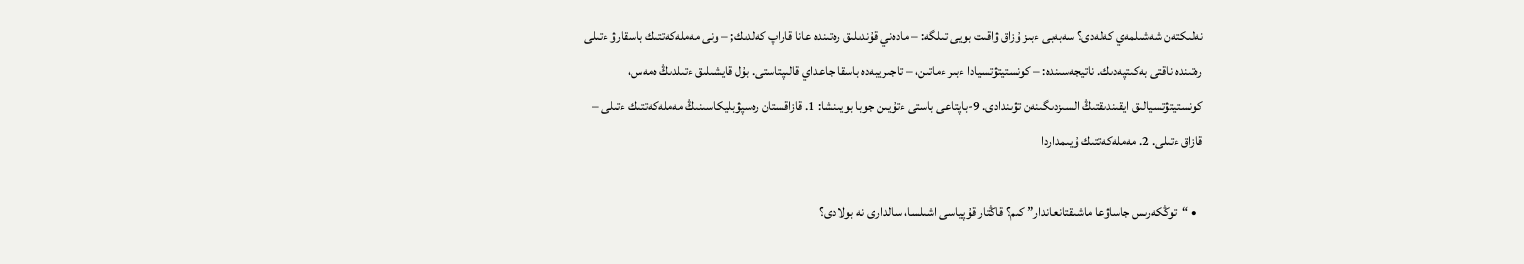نەلىكتەن شەشىلمەي كەلەدى؟ سەبەبى ءبىز ۇزاق ۋاقىت بويى تىلگە: – مادەني قۇندىلىق رەتىندە عانا قاراپ كەلدىك; – ونى مەملەكەتتىك باسقارۋ ءتىلى رەتىندە ناقتى بەكىتپەدىك. ناتيجەسىندە: – كونستيتۋتسيادا ءبىر ءماتىن، – تاجىريبەدە باسقا جاعداي قالىپتاستى. بۇل قايشىلىق ءتىلدىڭ ەمەس، كونستيتۋتسيالىق ايقىندىقتىڭ السىزدىگىنەن تۋىندادى. 9-باپتاعى باستى ءتۇيىن جوبا بويىنشا: 1. قازاقستان رەسپۋبليكاسىنىڭ مەملەكەتتىك ءتىلى – قازاق ءتىلى. 2. مەملەكەتتىك ۇيىمداردا

  • “توڭكەرىس جاساۋعا ماشىقتانعاندار” كىم؟ قاڭتار قۇپياسى اشىلسا، سالدارى نە بولادى؟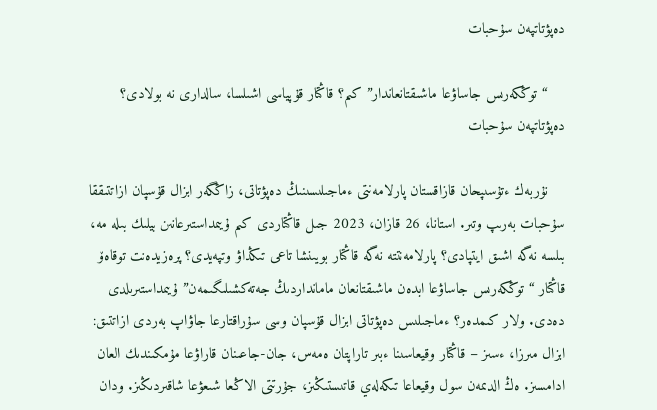دەپۋتاتپەن سۇحبات

    “توڭكەرىس جاساۋعا ماشىقتانعاندار” كىم؟ قاڭتار قۇپياسى اشىلسا، سالدارى نە بولادى؟ دەپۋتاتپەن سۇحبات

    نۇربەك ءتۇسىپحان قازاقستان پارلامەنتى ءماجىلىسىنىڭ دەپۋتاتى، زاڭگەر ابزال قۇسپان ازاتتىققا سۇحبات بەرىپ وتىر. استانا، 26 قازان، 2023 جىل قاڭتاردى كىم ۇيىمداستىرعانىن بيلىك بىلە مە، بىلسە نەگە اشىق ايتپادى؟ پارلامەنتتە نەگە قاڭتار بويىنشا تاعى تىڭداۋ وتپەيدى؟ پرەزيدەنت توقاەۆ قاڭتار “توڭكەرىس جاساۋعا ابدەن ماشىقتانعان مامانداردىڭ جەتەكشىلىگىمەن” ۇيىمداستىرىلدى دەدى. ولار كىمدەر؟ ءماجىلىس دەپۋتاتى ابزال قۇسپان وسى سۇراقتارعا جاۋاپ بەردى ازاتتىق: ابزال مىرزا، ءسىز – قاڭتار وقيعاسىنا ءبىر تاراپتان ەمەس، جان-جاعىنان قاراۋعا مۇمكىندىك العان ادامسىز. ەڭ الدىمەن سول وقيعاعا تىكەلەي قاتىستىڭىز، جۇرتتى الاڭعا شىعۋعا شاقىردىڭىز. ودان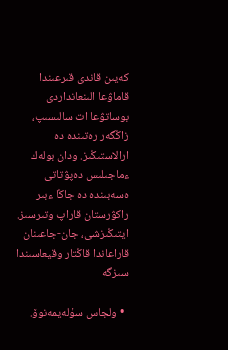كەيىن قاندى قىرعىندا قاماۋعا الىنعانداردى بوساتۋعا ات سالىسىپ، زاڭگەر رەتىندە دە ارالاستىڭىز. ودان بولەك ءماجىلىس دەپۋتاتى ەسەبىندە دە جاڭا ءبىر راكۋرستان قاراپ وتىرسىز. ايتىڭىزشى، جان-جاعىنان قاراعاندا قاڭتار وقيعاسىندا سىزگە

  • ولجاس سۇلەيمەنوۆ.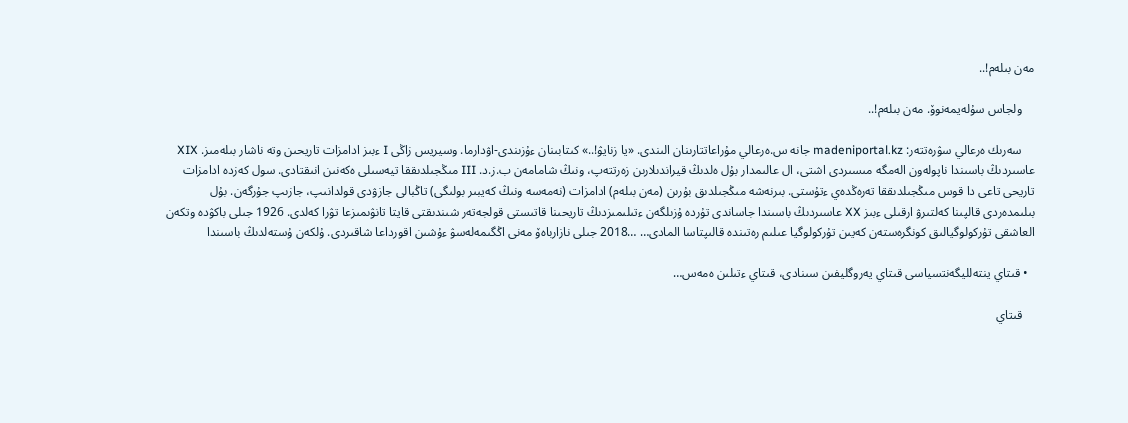مەن بىلەم!..

    ولجاس سۇلەيمەنوۆ. مەن بىلەم!..

    سەرىك ەرعالي سۋرەتتەر: madeniportal.kz جانە س.ەرعالي مۇراعاتتارىنان الىندى. «يا زنايۋ!..» كىتابىنان ءۇزىندى-اۋدارما. وسيريس زاڭى I ءبىز ادامزات تاريحىن وتە ناشار بىلەمىز. XIX عاسىردىڭ باسىندا ناپولەون الەمگە مىسىردى اشتى، ال عالىمدار بۇل ەلدىڭ قيراندىلارىن زەرتتەپ، ونىڭ شامامەن ب.ز.د. III مىڭجىلدىققا تيەسىلى ەكەنىن انىقتادى. سول كەزدە ادامزات تاريحى تاعى دا قوس مىڭجىلدىققا تەرەڭدەي ءتۇستى. بىرنەشە مىڭجىلدىق بۇرىن (مەن بىلەم) ادامزات (نەمەسە ونىڭ كەيبىر بولىگى) تاڭبالى جازۋدى قولدانىپ، جازىپ جۇرگەن. بۇل بىلىمدەردى قالپىنا كەلتىرۋ ارقىلى ءبىز XX عاسىردىڭ باسىندا جاساندى تۇردە ۇزىلگەن ءتىلىمىزدىڭ تاريحىنا قاتىستى قولجەتەر شىندىقتى قايتا تانۋىمىزعا تۋرا كەلدى. 1926 جىلى باكۋدە وتكەن العاشقى تۇركولوگيالىق كونگرەستەن كەيىن تۇركولوگيا عىلىم رەتىندە قالىپتاسا المادى… …2018 جىلى نازارباەۆ مەنى اڭگىمەلەسۋ ءۇشىن اقورداعا شاقىردى. ۇلكەن ۇستەلدىڭ باسىندا

  • قىتاي ينتەلليگەنتسياسى قىتاي يەروگليفىن سىنادى، قىتاي ءتىلىن ەمەس…

    قىتاي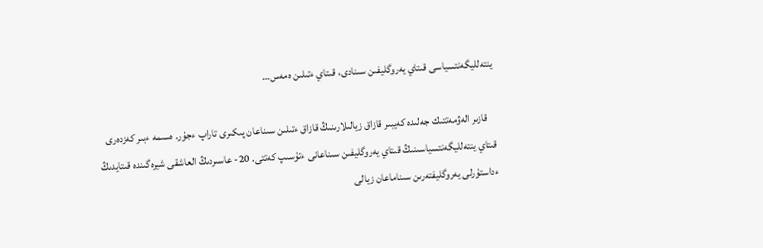ينتەلليگەنتسياسى قىتاي يەروگليفىن سىنادى، قىتاي ءتىلىن ەمەس…

    قازىر الەۋمەتتىك جەلىدە كەيبىر قازاق زيالىلارىنىڭ قازاق ءتىلىن سىناعان پىكىرى تاراپ ءجۇر. ەسىمە ءبىر كەزدەرى قىتاي ينتەلليگەنتسياسىنىڭ قىتاي يەروگليفىن سىناعانى ءتۇسىپ كەتتى. 20- عاسىردىڭ العاشقى شيرەگىندە قىتايدىڭ ءداستۇرلى يەروگليفتەرىن سىناماعان زيالى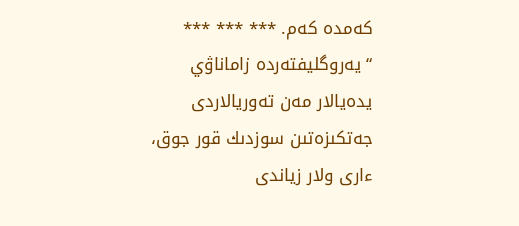كەمدە كەم. *** *** *** “يەروگليفتەردە زاماناۋي يدەيالار مەن تەوريالاردى جەتكىزەتىن سوزدىك قور جوق، ءارى ولار زياندى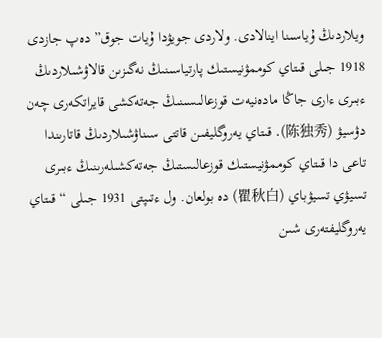ويلاردىڭ ۇياسىنا اينالادى. ولاردى جويۋدا ۇيات جوق” دەپ جازدى 1918 جىلى قىتاي كوممۋنيستىك پارتياسىنىڭ نەگىزىن قالاۋشىلاردىڭ ءبىرى ءارى جاڭا مادەنيەت قوزعالىسىنىڭ جەتەكشى قايراتكەرى چەن دۋسيۋ (陈独秀). قىتاي يەروگليفىن قاتتى سىناۋشىلاردىڭ قاتارىندا تاعى دا قىتاي كوممۋنيستىك قوزعالىستىڭ جەتەكشىلەرىنىڭ ءبىرى تسيۋي تسيۋباي (瞿秋白) دە بولعان. ول ءتىپتى 1931 جىلى “قىتاي يەروگليفتەرى شىن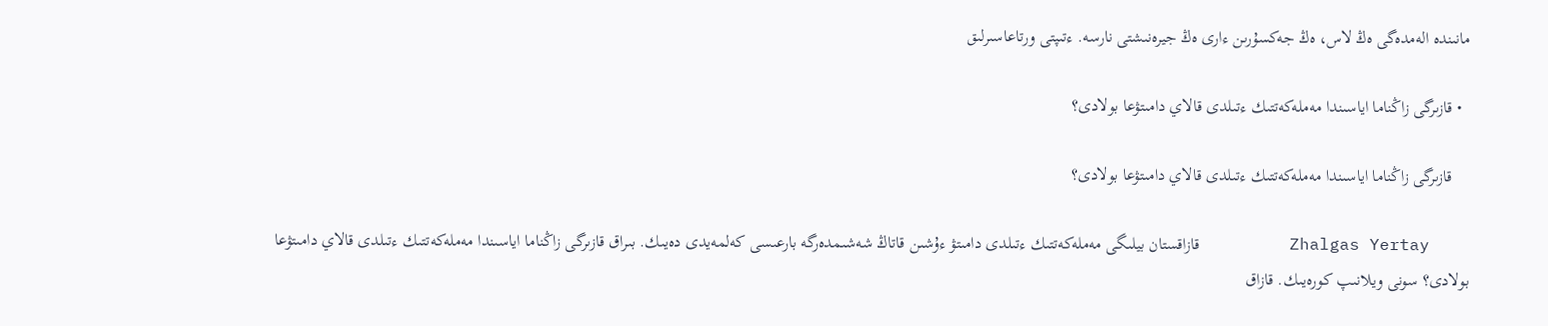مانىندە الەمدەگى ەڭ لاس، ەڭ جەكسۇرىن ءارى ەڭ جيرەنىشتى نارسە. ءتىپتى ورتاعاسىرلىق

  • قازىرگى زاڭناما اياسىندا مەملەكەتتىك ءتىلدى قالاي دامىتۋعا بولادى؟

    قازىرگى زاڭناما اياسىندا مەملەكەتتىك ءتىلدى قالاي دامىتۋعا بولادى؟

    Zhalgas Yertay         قازاقستان بيلىگى مەملەكەتتىك ءتىلدى دامىتۋ ءۇشىن قاتاڭ شەشىمدەرگە بارعىسى كەلمەيدى دەيىك. بىراق قازىرگى زاڭناما اياسىندا مەملەكەتتىك ءتىلدى قالاي دامىتۋعا بولادى؟ سونى ويلانىپ كورەيىك. قازاق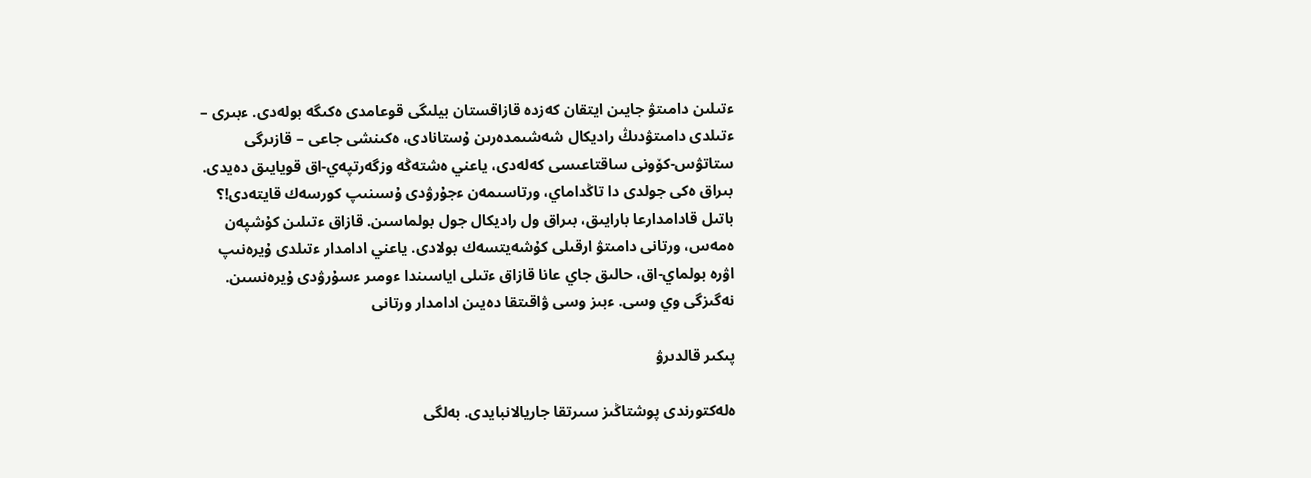ءتىلىن دامىتۋ جايىن ايتقان كەزدە قازاقستان بيلىگى قوعامدى ەكىگە بولەدى. ءبىرى – ءتىلدى دامىتۋدىڭ راديكال شەشىمدەرىن ۇستانادى، ەكىنشى جاعى – قازىرگى ستاتۋس-كۆونى ساقتاعىسى كەلەدى، ياعني ەشتەڭە وزگەرتپەي-اق قويايىق دەيدى. بىراق ەكى جولدى دا تاڭداماي، ورتاسىمەن ءجۇرۋدى ۇسىنىپ كورسەك قايتەدى!؟ باتىل قادامدارعا بارايىق، بىراق ول راديكال جول بولماسىن. قازاق ءتىلىن كۇشپەن ەمەس، ورتانى دامىتۋ ارقىلى كۇشەيتسەك بولادى. ياعني ادامدار ءتىلدى ۇيرەنىپ اۋرە بولماي-اق، حالىق جاي عانا قازاق ءتىلى اياسىندا ءومىر ءسۇرۋدى ۇيرەنسىن. نەگىزگى وي وسى. ءبىز وسى ۋاقىتقا دەيىن ادامدار ورتانى

پىكىر قالدىرۋ

ەلەكتورندى پوشتاڭىز سىرتقا جاريالانبايدى. بەلگى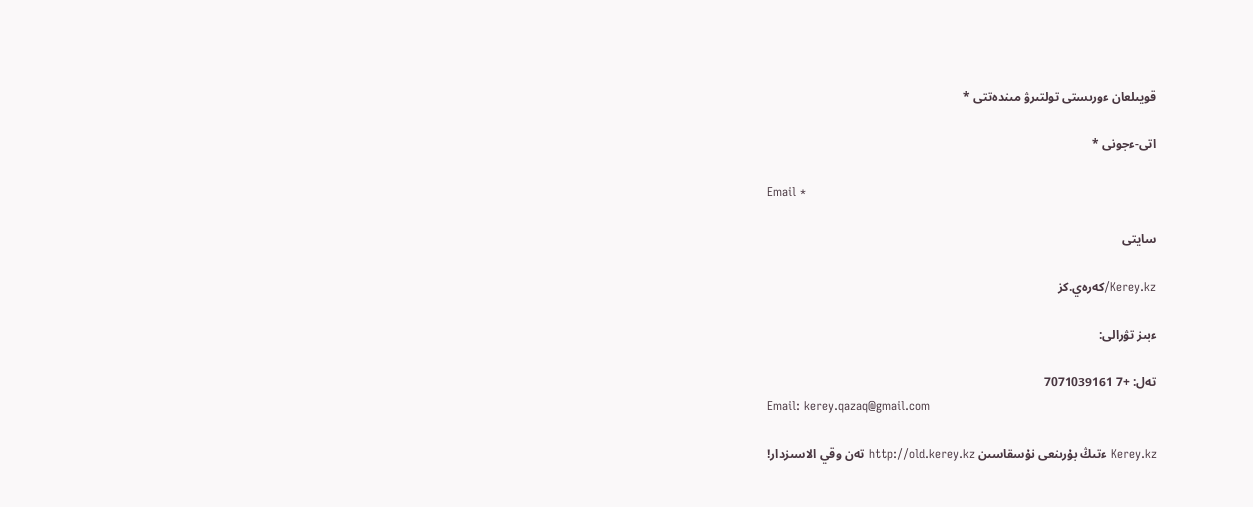قويىلعان ءورىستى تولتىرۋ مىندەتتى *

اتى-ءجونى *

Email *

سايتى

Kerey.kz/كەرەي.كز

ءبىز تۋرالى:

تەل: +7 7071039161
Email: kerey.qazaq@gmail.com

Kerey.kz ءتىڭ بۇرىنعى نۇسقاسىن http://old.kerey.kz تەن وقي الاسىزدار!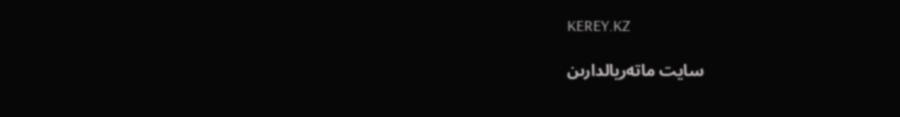KEREY.KZ

سايت ماتەريالدارىن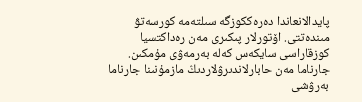پايدالانعاندا دەرەككوزگە سىلتەمە كورسەتۋ مىندەتتى. اۆتورلار پىكىرى مەن رەداكتسيا كوزقاراسى سايكەس كەلە بەرمەۋى مۇمكىن. جارناما مەن حابارلاندىرۋلاردىڭ مازمۇنىنا جارناما بەرۋشى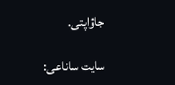جاۋاپتى.

سايت ساناعى: